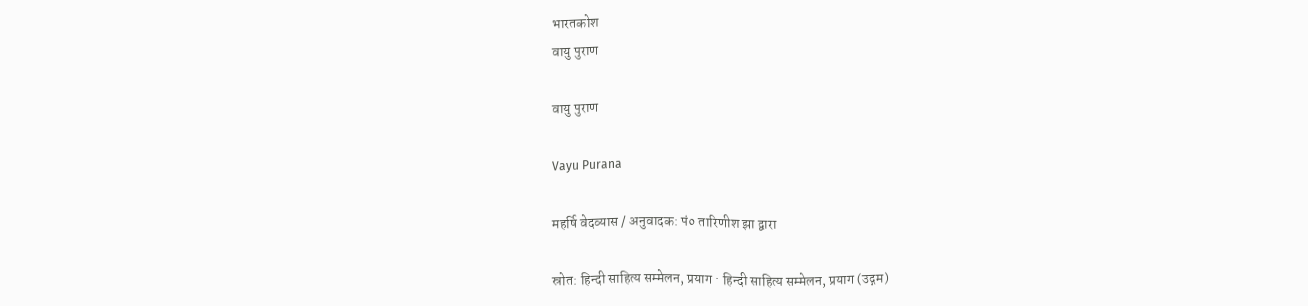भारतकोश
वायु पुराण

वायु पुराण

Vayu Purana

महर्षि वेदव्यास / अनुवादक: पं० तारिणीश झा द्वारा

स्रोत: हिन्दी साहित्य सम्मेलन, प्रयाग · हिन्दी साहित्य सम्मेलन, प्रयाग (उद्गम)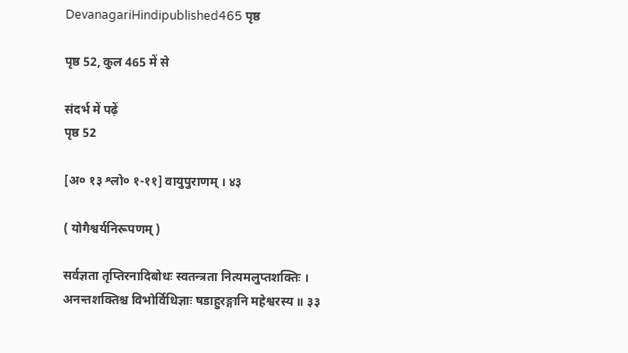DevanagariHindipublished465 पृष्ठ

पृष्ठ 52, कुल 465 में से

संदर्भ में पढ़ें
पृष्ठ 52

[अ० १३ श्लो० १-११] वायुपुराणम् । ४३

( योगैश्वर्यनिरूपणम् )

सर्वज्ञता तृप्तिरनादिबोधः स्वतन्त्रता नित्यमलुप्तशक्तिः ।
अनन्तशक्तिश्च विभोर्विधिज्ञाः षडाहुरङ्गानि महेश्वरस्य ॥ ३३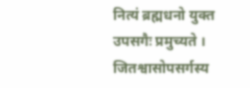नित्यं ब्रह्मधनो युक्त उपसगैः प्रमुच्यते । जितश्वासोपसर्गस्य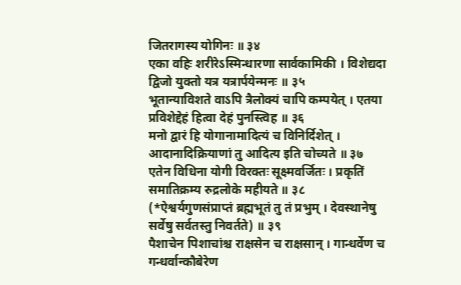जितरागस्य योगिनः ॥ ३४
एका वहिः शरीरेऽस्मिन्धारणा सार्वकामिकी । विशेद्यदा द्विजो युक्तो यत्र यत्रार्पयेन्मनः ॥ ३५
भूतान्याविशते वाऽपि त्रैलोक्यं चापि कम्पयेत् । एतया प्रविशेद्देहं हित्वा देहं पुनस्त्विह ॥ ३६
मनो द्वारं हि योगानामादित्यं च विनिर्दिशेत् । आदानादिक्रियाणां तु आदित्य इति चोच्यते ॥ ३७
एतेन विधिना योगी विरक्तः सूक्ष्मवर्जितः । प्रकृतिं समातिक्रम्य रुद्रलोके महीयते ॥ ३८
(*ऐश्वर्यगुणसंप्राप्तं ब्रह्मभूतं तु तं प्रभुम् । देवस्थानेषु सर्वेषु सर्वतस्तु निवर्तते) ॥ ३९
पैशाचेन पिशाचांश्च राक्षसेन च राक्षसान् । गान्धर्वेण च गन्धर्वान्कौबेरेण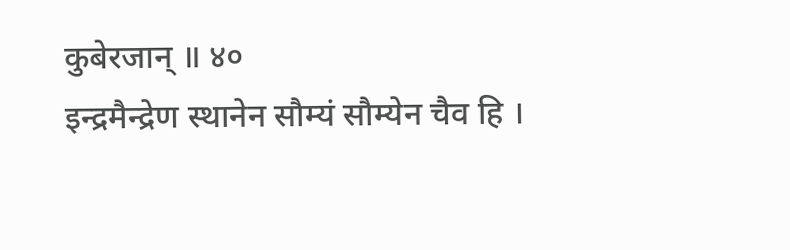कुबेरजान् ॥ ४०
इन्द्रमैन्द्रेण स्थानेन सौम्यं सौम्येन चैव हि ।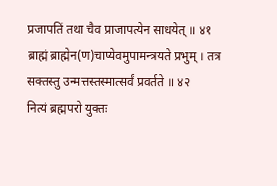प्रजापतिं तथा चैव प्राजापत्येन साधयेत् ॥ ४१
ब्राह्मं ब्राह्मेन(ण)चाप्येवमुपामन्त्रयते प्रभुम् । तत्र सक्तस्तु उन्मत्तस्तस्मात्सर्वं प्रवर्तते ॥ ४२
नित्यं ब्रह्मपरो युक्तः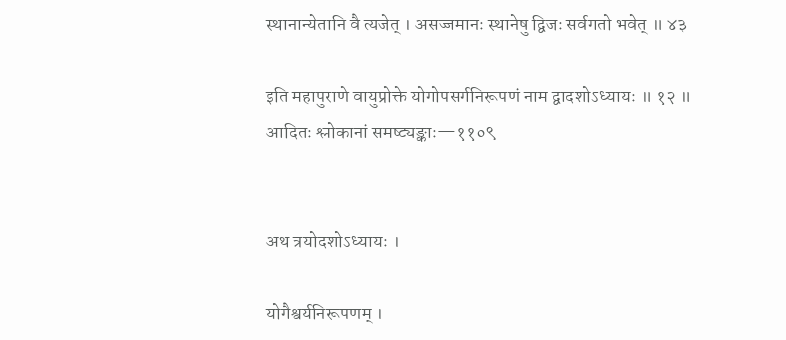स्थानान्येतानि वै त्यजेत् । असज्जमानः स्थानेषु द्विजः सर्वगतो भवेत् ॥ ४३

इति महापुराणे वायुप्रोक्ते योगोपसर्गनिरूपणं नाम द्वादशोऽध्यायः ॥ १२ ॥
आदितः श्लोकानां समष्ट्यङ्काः—११०९


अथ त्रयोदशोऽध्यायः ।

योगैश्वर्यनिरूपणम् ।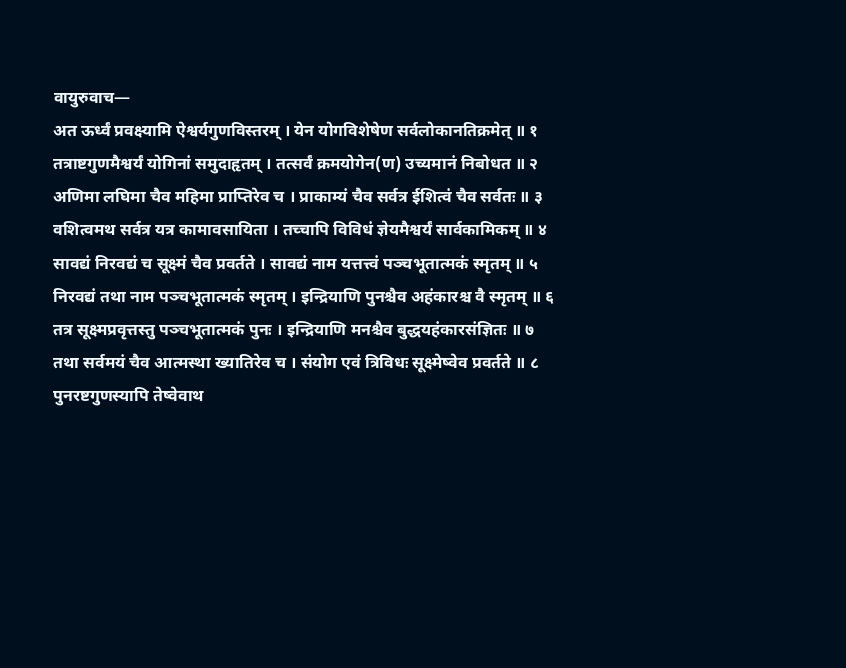वायुरुवाच—
अत ऊर्ध्वं प्रवक्ष्यामि ऐश्वर्यगुणविस्तरम् । येन योगविशेषेण सर्वलोकानतिक्रमेत् ॥ १
तत्राष्टगुणमैश्वर्यं योगिनां समुदाहृतम् । तत्सर्वं क्रमयोगेन(ण) उच्यमानं निबोधत ॥ २
अणिमा लघिमा चैव महिमा प्राप्तिरेव च । प्राकाम्यं चैव सर्वत्र ईशित्वं चैव सर्वतः ॥ ३
वशित्वमथ सर्वत्र यत्र कामावसायिता । तच्चापि विविधं ज्ञेयमैश्वर्यं सार्वकामिकम् ॥ ४
सावद्यं निरवद्यं च सूक्ष्मं चैव प्रवर्तते । सावद्यं नाम यत्तत्त्वं पञ्चभूतात्मकं स्मृतम् ॥ ५
निरवद्यं तथा नाम पञ्चभूतात्मकं स्मृतम् । इन्द्रियाणि पुनश्चैव अहंकारश्च वै स्मृतम् ॥ ६
तत्र सूक्ष्मप्रवृत्तस्तु पञ्चभूतात्मकं पुनः । इन्द्रियाणि मनश्चैव बुद्धयहंकारसंज्ञितः ॥ ७
तथा सर्वमयं चैव आत्मस्था ख्यातिरेव च । संयोग एवं त्रिविधः सूक्ष्मेष्वेव प्रवर्तते ॥ ८
पुनरष्टगुणस्यापि तेष्वेवाथ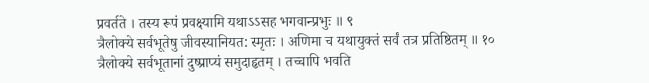प्रवर्तते । तस्य रूपं प्रवक्ष्यामि यथाऽऽसह भगवान्प्रभुः ॥ ९
त्रैलोक्ये सर्वभूतेषु जीवस्यानियत: स्मृतः । अणिमा च यथायुक्तं सर्वं तत्र प्रतिष्ठितम् ॥ १०
त्रैलोक्ये सर्वभूतानां दुष्प्राप्यं समुदाहृतम् । तच्चापि भवति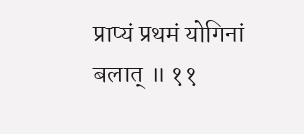प्राप्यं प्रथमं योगिनां बलात् ॥ ११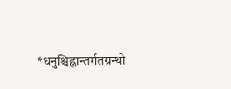*धनुश्चिह्नान्तर्गतग्रन्थो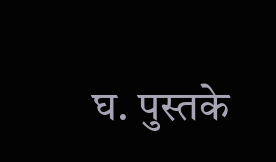घ. पुस्तके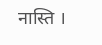नास्ति ।